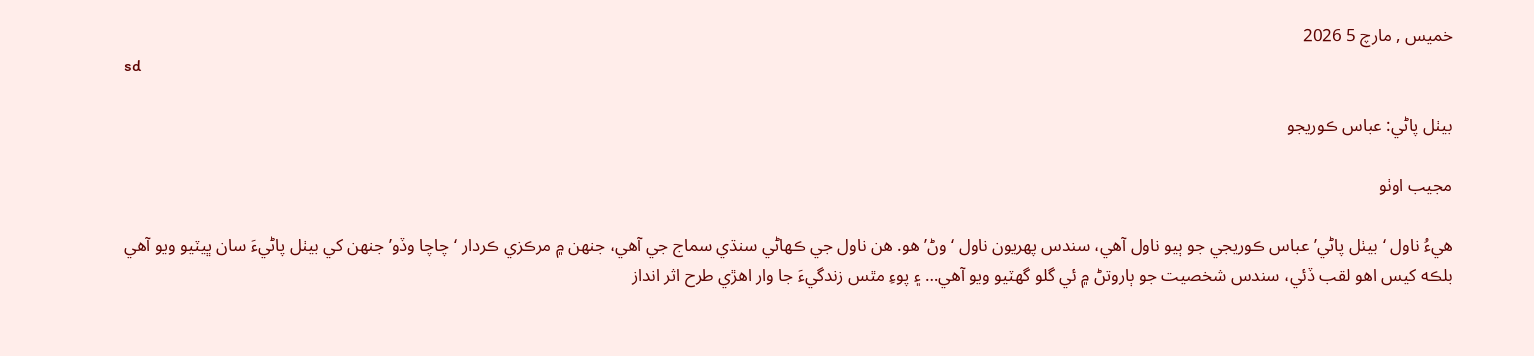خميس , مارچ 5 2026
sd

بيٺل پاڻي: عباس ڪوريجو

مجيب اوٺو

هيءُ ناول ‘بيٺل پاڻي’ عباس ڪوريجي جو ٻيو ناول آهي، سندس پهريون ناول ‘وڻ’ هو. هن ناول جي ڪهاڻي سنڌي سماج جي آهي، جنهن ۾ مرڪزي ڪردار ‘چاچا وڏو’ جنهن کي بيٺل پاڻيءَ سان ڀيٽيو ويو آهي بلڪه کيس اهو لقب ڏئي، سندس شخصيت جو ٻاروتڻ ۾ ئي گلو گهٽيو ويو آهي… ۽ پوءِ مٿس زندگيءَ جا وار اهڙي طرح اثر انداز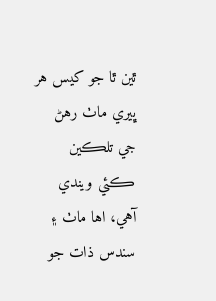ٿين ٿا جو کيس هر ڀيري ماٺ رهڻ جي تلڪين ڪئي ويندي آهي، اها ماٺ ۽ سندس ذات جو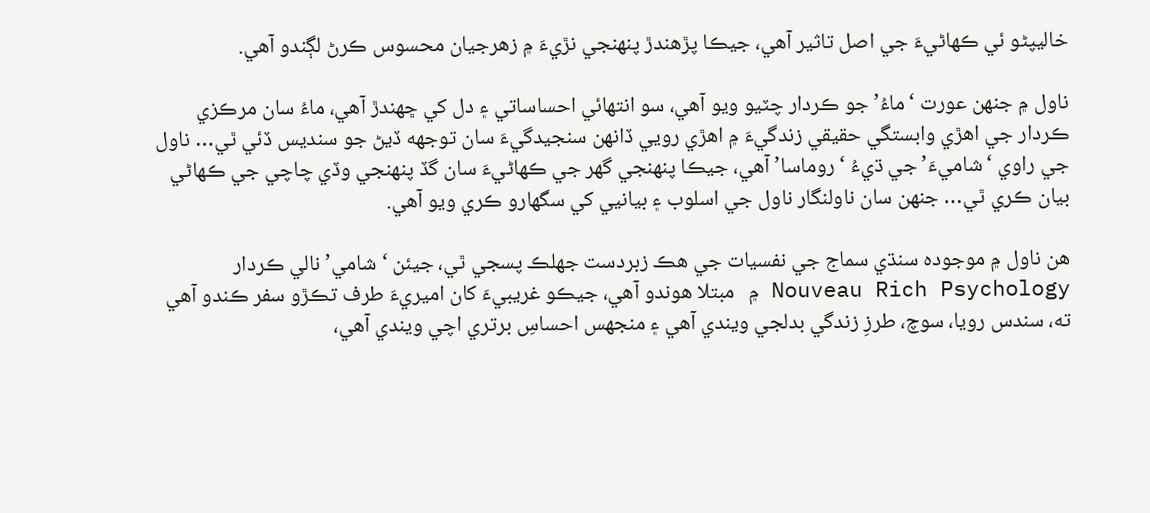خاليپڻو ئي ڪهاڻيءَ جي اصل تاثير آهي، جيڪا پڙهندڙ پنهنجي نڙيءَ ۾ زهرجيان محسوس ڪرڻ لڳندو آهي.

ناول ۾ جنهن عورت ‘ماءُ’ جو ڪردار چٽيو ويو آهي، سو انتهائي احساساتي ۽ دل کي ڇهندڙ آهي، ماءُ سان مرڪزي ڪردار جي اهڙي وابستگي حقيقي زندگيءَ ۾ اهڙي رويي ڏانهن سنجيدگيءَ سان توجهه ڏيڻ جو سنديس ڏئي ٿي… ناول جي راوي ‘شاميءَ’ جي ڌيءُ ‘روماسا’ آهي، جيڪا پنهنجي گهر جي ڪهاڻيءَ سان گڏ پنهنجي وڏي چاچي جي ڪهاڻي بيان ڪري ٿي… جنهن سان ناولنگار ناول جي اسلوب ۽ بيانيي کي سگهارو ڪري ويو آهي.

هن ناول ۾ موجوده سنڌي سماج جي نفسيات جي هڪ زبردست جهلڪ پسجي ٿي، جيئن ‘شامي’ نالي ڪردار Nouveau Rich Psychology ۾ مبتلا هوندو آهي، جيڪو غريبيءَ کان اميريءَ طرف تڪڙو سفر ڪندو آهي ته، سندس رويا، سوچ، طرزِ زندگي بدلجي ويندي آهي ۽ منجهس احساسِ برتري اچي ويندي آهي،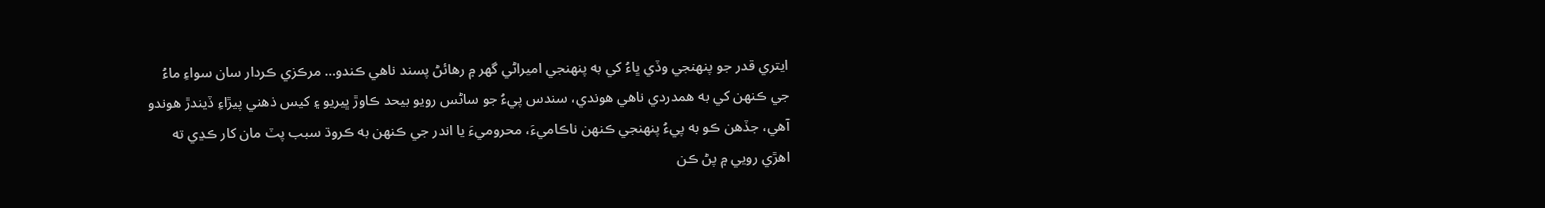ايتري قدر جو پنهنجي وڏي ڀاءُ کي به پنهنجي اميراڻي گهر ۾ رهائڻ پسند ناهي ڪندو… مرڪزي ڪردار سان سواءِ ماءُ جي ڪنهن کي به همدردي ناهي هوندي، سندس پيءُ جو ساڻس رويو بيحد ڪاوڙ ڀيريو ۽ کيس ذهني پيڙاءِ ڏيندڙ هوندو آهي، جڏهن ڪو به پيءُ پنهنجي ڪنهن ناڪاميءَ، محروميءَ يا اندر جي ڪنهن به ڪروڌ سبب پٽ مان کار ڪڍي ته اهڙي رويي ۾ پڻ ڪن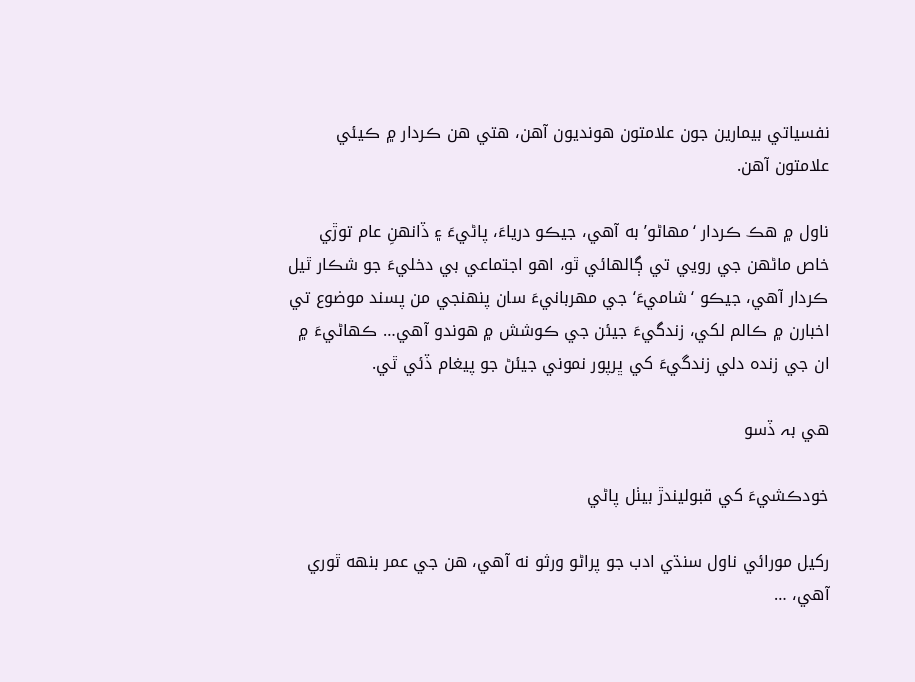نفسياتي بيمارين جون علامتون هونديون آهن، هتي هن ڪردار ۾ ڪيئي علامتون آهن.

ناول ۾ هڪ ڪردار ‘مهاڻو’ به آهي، جيڪو درياءَ، پاڻيءَ ۽ ڏانهنِ عام توڙي خاص ماڻهن جي رويي تي ڳالهائي ٿو، اهو اجتماعي بي دخليءَ جو شڪار ٿيل ڪردار آهي، جيڪو ‘شاميءَ‘ جي مهربانيءَ سان پنهنجي من پسند موضوع تي اخبارن ۾ ڪالم لکي، زندگيءَ جيئن جي ڪوشش ۾ هوندو آهي… ڪهاڻيءَ ۾ ان جي زنده دلي زندگيءَ کي ڀرپور نموني جيئڻ جو پيغام ڏئي ٿي.

ھي بہ ڏسو

خودڪشيءَ کي قبوليندڙ بيٺل پاڻي

رکيل مورائي ناول سنڌي ادب جو پراڻو ورثو نه آهي، هن جي عمر بنهه ٿوري آهي، …